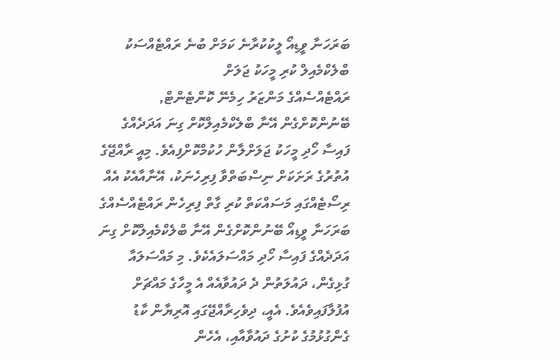ބަރަހަނާ ވީޑިއޯ ލީކުކުރާނެ ކަމަށް ބުނެ ރައްޓެއްސަކު ބްލެކްމެއިލް ކުރި މީހަކު ޖަލަށް
ރައްޓެއްސެއްގެ މަންޒަރު ހިމެނޭ ކޮންޓެންޓް, ބޭނުންކޮށްގެން އޭނާ ބްލެކްމެއިލްކޮށް ގިނަ އަދަދެއްގެ ފައިސާ ހޯދި މީހަކު ޖަލަށްލާން ހުކުމްކޮށްފިއެވެ. މިއީ ރާއްޖޭގެ އުތުރުގެ ރަށަކަށް ނިސްބަތްވާ ފިރިހެނަކު، އޭނާއާއެކު އެއް ރިސޯޓެއްގައި މަސައްކަތް ކުރި ގާތް ފިރިހެން ރައްޓެއްސެއްގެ ބަރަހަނާ ވީޑިއޯ ބޭނުންކޮށްގެން އޭނާ ބްލެކްމެއިލްކޮށް ގިނަ އަދަދެއްގެ ފައިސާ ހޯދި މައްސަލައެކެވެ. މި މައްސަލައާ ގުޅިގެން، ދައުލަތުން ދެ ދައުވާއެއް އެ މީހާގެ މައްޗަށް އުފުލާފައިވެއެވެ. އެއީ، ދިވެހިރާއްޖޭގައި އޮރިޔާން ކާޑު ގެންގުޅުމުގެ ކުށުގެ ދައުވާއާއި، އެހެން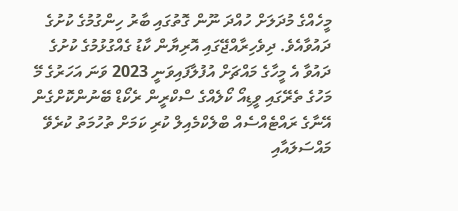މީހެއްގެ މުދަލަށް ހުއްދަ ނޫން ގޮތުގައި ބާރު ހިންގުމުގެ ކުށުގެ ދައުވާއެވެ. ދިވެހިރާއްޖޭގައި އޮރިޔާން ކާޑު ގެއްގުޅުމުގެ ކުށުގެ ދައުވާ އެ މީހާގެ މައްޗަށް އުފުލާފައިވަނީ 2023 ވަނަ އަހަރުގެ މޭ މަހުގެ ތެރޭގައި ވީޑިއޯ ކޯލެއްގެ ސްކްރީން ރެކޯޑް ބޭނުންކޮށްގެން އޭނާގެ ރައްޓެއްސެއް ބްލެކްމެއިލް ކުރި ކަމަށް ތުހުމަތު ކުރެވޭ މައްސަލައާއި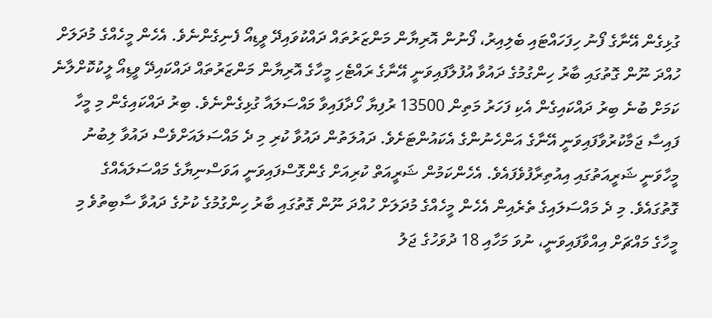ގުޅިގެން އޭނާގެ ފޯނު ހިފަހައްޓައި ބެލިއިރު، ފޯނުން އޮރިޔާން މަންޒަރުތައް ދައްކުވައިދޭ ވީޑިއޯ ފެނިގެންނެވެ. އެހެން މީހެއްގެ މުދަލަށް ހުއްދަ ނޫން ގޮތުގައި ބާރު ހިންގުމުގެ ދައުވާ އުފުލާފައިވަނީ އޭނާގެ ރައްޓެހި މީހާގެ އޮރިޔާން މަންޒަރުތައް ދައްކައިދޭ ވީޑިއޯ ލީކުކޮށްލާނެ ކަމަށް ބުނެ ބިރު ދައްކައިގެން އެކި ފަހަރު މަތިން 13500 ރުފިޔާ ހޯދާފައިވާ މައްސަލައާ ގުޅިގެންނެވެ. ބިރު ދައްކައިގެން މި މީހާ ފައިސާ ޖަމާކުރުވާފައިވަނީ އޭނާގެ އަންހެނުންގެ އެކައުންޓަށެވެ. ދައުލަތުން ދައުވާ ކުރި މި ދެ މައްސަލައަށްވެސް ދައުވާ ލިބުނު މީހާވަނީ ޝަރީއަތުގައި އިއުތިރާފުވެފައެވެ. އެހެންކަމުން ޝަރީއަތް ކުރިއަށް ގެންގޮސްފައިވަނީ އަވަސްނިޔާގެ މައްސަލައެއްގެ ގޮތުގައެވެ. މި ދެ މައްސަލައިގެ ތެރެއިން އެހެން މީހެއްގެ މުދަލަށް ހުއްދަ ނޫން ގޮތުގައި ބާރު ހިންގުމުގެ ކުށުގެ ދައުވާ ސާބިތުވެ މި މީހާގެ މައްޗަށް އިއްވާފައިވަނީ، ނުވަ މަހާއި 18 ދުވަހުގެ ޖަލު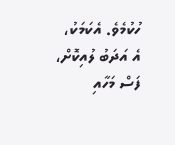ހުކުމެވެ. އެކަމަކު، އެ އަދަބު ލުއިކޮށް، ފަސް މަހާއި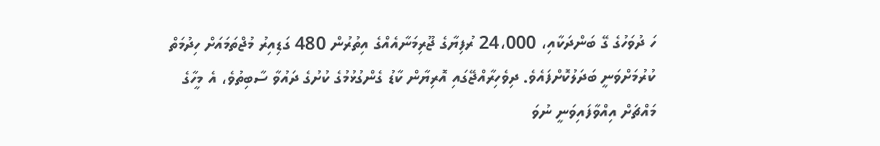ހަ ދުވަހުގެ ގޭ ބަންދަކާއި، 24،000 ރުފިޔާގެ ޖޫރިމަނާއެއްގެ އިތުރުން 480 ގަޑިއިރު މުޖްތަމައަށް ހިދުމަތް ކުރުމަށްވަނީ ބަދަލުކޮށްފައެވެ. ދިވެހިރާއްޖޭގައި އޮރިޔާން ކާޑު ގެންގުޅުމުގެ ކުށުގެ ދައުވާ ސާބިތުވެ، އެ މީހާގެ މައްޗަށް އިއްވާފައިވަނީ ނުވަ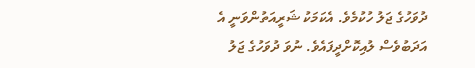ދުވަހުގެ ޖަލު ހުކުމެވެ. އެކަމަކު ޝަރީއަތުންވަނީ އެ އަދަބުވެސް ލުއިކޮށްދީފައެވެ. ނުވަ ދުވަހުގެ ޖަލު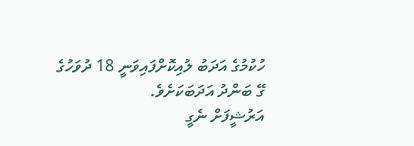ހުކުމުގެ އަދަބު ލުއިކޮށްފައިވަނީ 18 ދުވަހުގެ ގޭ ބަންދު އަދަބަކަށެވެ.
އަރުޝީފަށް ނެގީ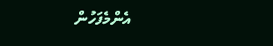އެންމެފަހުން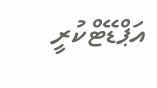އަޕްޑޭޓްކުރީ